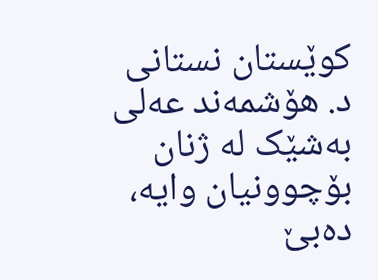کوێستان نستانی
د. هۆشمەند عەلی
بەشێک لە ژنان بۆچوونیان وایە، دەبێ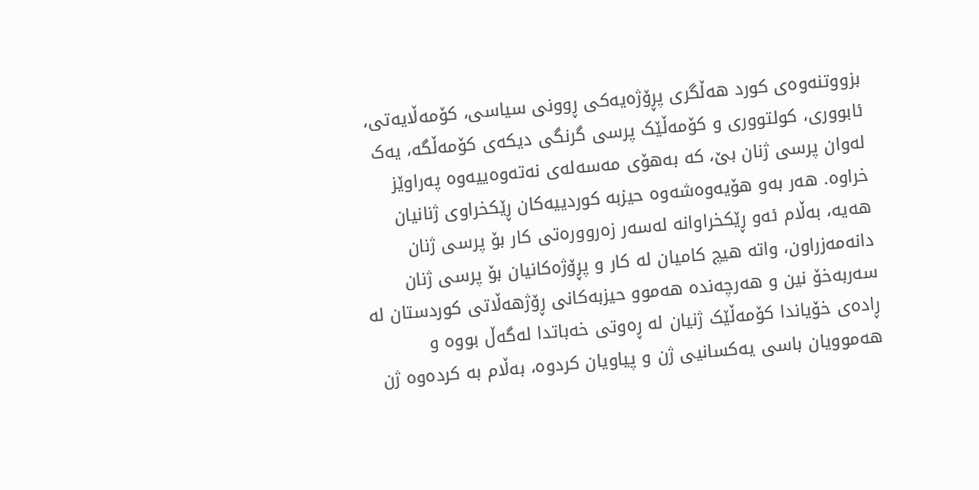بزووتنەوەی کورد هەڵگری پڕۆژەیەکی ڕوونی سیاسی، کۆمەڵایەتی، ئابووری، کولتووری و کۆمەڵێک پرسی گرنگی دیکەی کۆمەڵگە، یەک لەوان پرسی ژنان بێ، کە بەهۆی مەسەلەی نەتەوەییەوە پەراوێز خراوە. هەر بەو هۆیەوەشەوە حیزبە کوردییەکان ڕێکخراوی ژنانیان هەیە، بەڵام ئەو ڕێکخراوانە لەسەر زەروورەتی کار بۆ پرسی ژنان دانەمەزراون، واتە هیچ کامیان لە کار و پڕۆژەکانیان بۆ پرسی ژنان سەربەخۆ نین و هەرچەندە هەموو حیزبەکانی ڕۆژهەڵاتی کوردستان لە ڕادەی خۆیاندا کۆمەڵێک ژنیان لە ڕەوتی خەباتدا لەگەڵ بووە و هەموویان باسی یەکسانیی ژن و پیاویان کردوە، بەڵام بە کردەوە ژن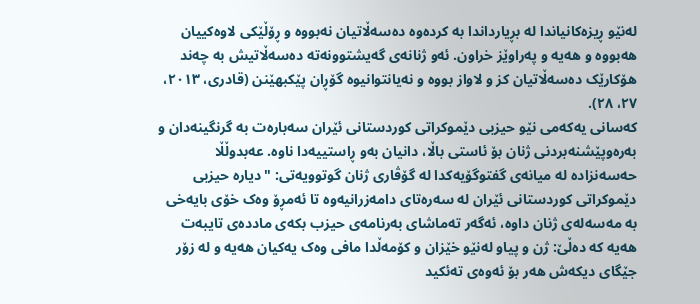لەنێو ڕیزەکانیاندا لە بڕیارداندا بە کردەوە دەسەڵاتیان نەبووە و ڕۆڵێکی لاوەکییان هەبووە و هەیە و پەراوێز خراون. ئەو ژنانەی گەیشتوونەتە دەسەڵاتیش بە چەند هۆکارێک دەسەڵاتیان کز و لاواز بووە و نەیانتوانیوە گۆڕان پێکبهێنن (قادری، ٢٠١٣، ٢٧، ٢٨).
کەسانی یەکەمی نێو حیزبی دێموکراتی کوردستانی ئێران سەبارەت بە گرنگینەدان و بەرەوپێشنەبردنی ژنان بۆ ئاستی باڵا، دانیان بەو ڕاستییەدا ناوە. عەبدوڵڵا حەسەنزادە لە میانەی گفتوگۆیەکدا لە گۆڤاری ژنان گوتوویەتی: "دیارە حیزبی دێموکراتی کوردستانی ئێران لە سەرەتای دامەزرانیەوە تا ئەمڕۆ وەک خۆی بایەخی بە مەسەلەی ژنان داوە، ئەگەر تەماشای بەرنامەی حیزب بکەی ماددەی تایبەت هەیە کە دەڵێ: ژن و پیاو لەنێو خێزان و کۆمەڵدا مافی وەک یەکیان هەیە و لە زۆر جێگای دیکەش هەر بۆ ئەوەی تەئکید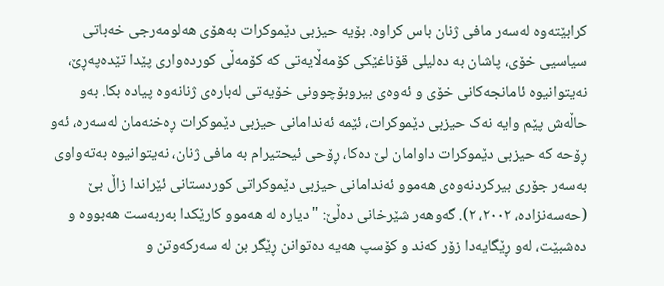کرابێتەوە لەسەر مافی ژنان باس کراوە. بۆیە حیزبی دێموکرات بەهۆی هەلومەرجی خەباتی سیاسیی خۆی، پاشان بە دەلیلی قۆناغێکی کۆمەڵایەتی کە کۆمەڵی کوردەواری پێدا تێدەپەڕێ، نەیتوانیوە ئامانجەکانی خۆی و ئەوەی بیروبۆچوونی خۆیەتی لەبارەی ژنانەوە پیادە بکا. بەو حاڵەش پێم وایە نەک حیزبی دێموکرات، ئێمە ئەندامانی حیزبی دێموکرات ڕەخنەمان لەسەرە، ئەو ڕۆحە کە حیزبی دێموکرات داوامان لێ دەکا، ڕۆحی ئیحتیرام بە مافی ژنان، نەیتوانیوە بەتەواوی بەسەر جۆری بیرکردنەوەی هەموو ئەندامانی حیزبی دێموکراتی کوردستانی ئێراندا زاڵ بێ (حەسەنزادە، ٢٠٠٢، ٢). گەوهەر شێرخانی دەڵێ: "دیارە لە هەموو کارێکدا بەربەست هەبووە و دەشبێت، لەو ڕێگایەدا زۆر کەند و کۆسپ هەیە دەتوانن ڕێگر بن لە سەرکەوتن و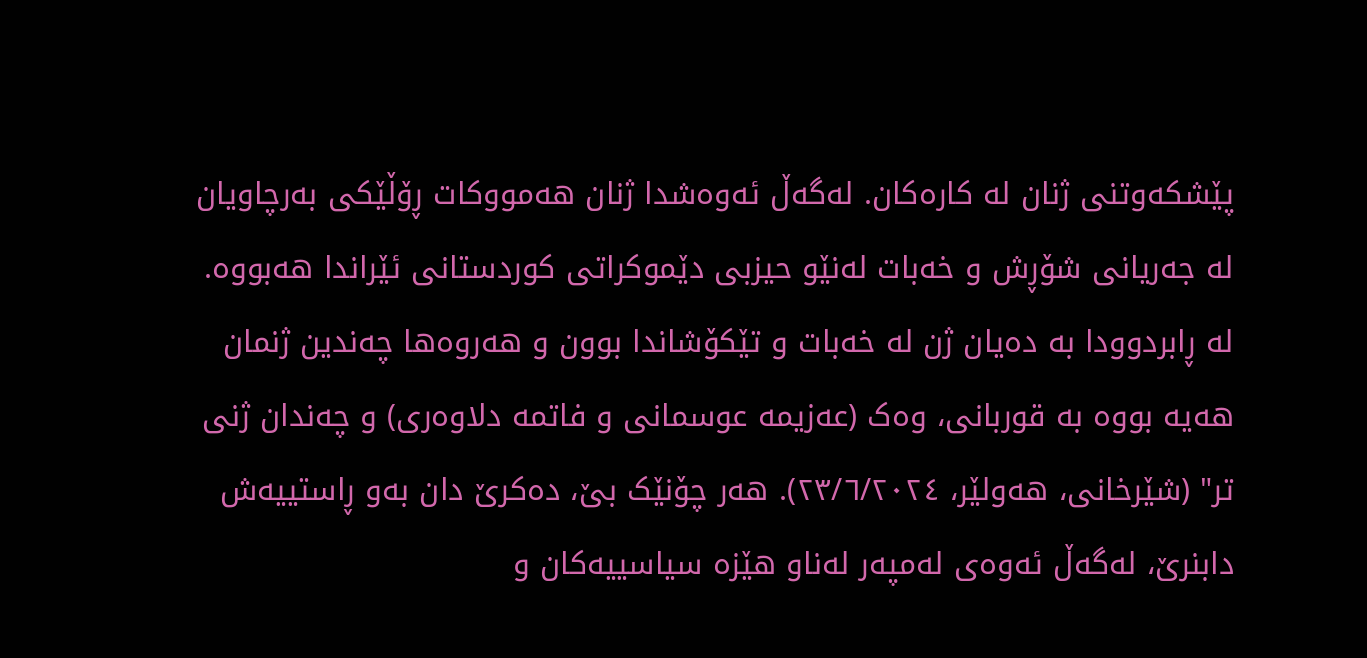پێشکەوتنی ژنان لە کارەکان. لەگەڵ ئەوەشدا ژنان هەمووکات ڕۆڵێکی بەرچاویان لە جەریانی شۆڕش و خەبات لەنێو حیزبی دێموکراتی کوردستانی ئێراندا هەبووە. لە ڕابردوودا بە دەیان ژن لە خەبات و تێکۆشاندا بوون و هەروەها چەندین ژنمان هەیە بووە بە قوربانی، وەک (عەزیمە عوسمانی و فاتمە دلاوەری) و چەندان ژنی تر" (شێرخانی، هەولێر، ٢٣/٦/٢٠٢٤). هەر چۆنێک بێ، دەکرێ دان بەو ڕاستییەش دابنرێ، لەگەڵ ئەوەی لەمپەر لەناو هێزە سیاسییەکان و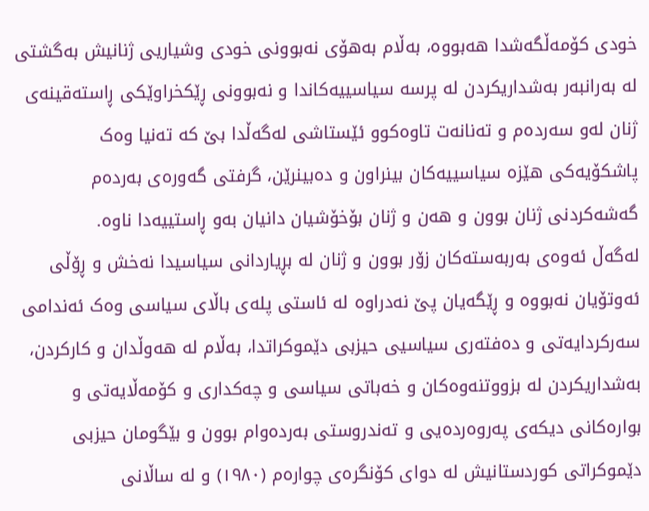خودی کۆمەڵگەشدا هەبووە، بەڵام بەهۆی نەبوونی خودی وشیاریی ژنانیش بەگشتی لە بەرانبەر بەشداریکردن لە پرسە سیاسییەکاندا و نەبوونی ڕێکخراوێکی ڕاستەقینەی ژنان لەو سەردەم و تەنانەت تاوەکوو ئێستاشی لەگەڵدا بێ کە تەنیا وەک پاشکۆیەکی هێزە سیاسییەکان بینراون و دەبینرێن، گرفتی گەورەی بەردەم گەشەکردنی ژنان بوون و هەن و ژنان بۆخۆشیان دانیان بەو ڕاستییەدا ناوە.
لەگەڵ ئەوەی بەربەستەکان زۆر بوون و ژنان لە بڕیاردانی سیاسیدا نەخش و ڕۆڵی ئەوتۆیان نەبووە و ڕێگەیان پێ نەدراوە لە ئاستی پلەی باڵای سیاسی وەک ئەندامی سەرکردایەتی و دەفتەری سیاسیی حیزبی دێموکراتدا، بەڵام لە هەوڵدان و کارکردن، بەشداریکردن لە بزووتنەوەکان و خەباتی سیاسی و چەکداری و کۆمەڵایەتی و بوارەکانی دیکەی پەروەردەیی و تەندروستی بەردەوام بوون و بێگومان حیزبی دێموکراتی کوردستانیش لە دوای کۆنگرەی چوارەم (١٩٨٠) و لە ساڵانی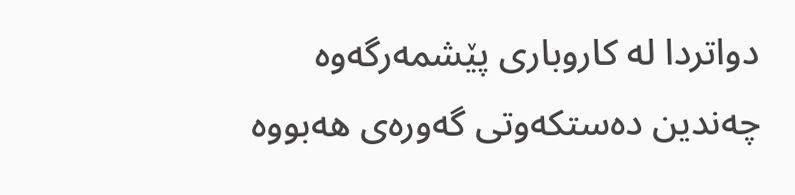دواتردا لە کاروباری پێشمەرگەوە چەندین دەستکەوتی گەورەی هەبووە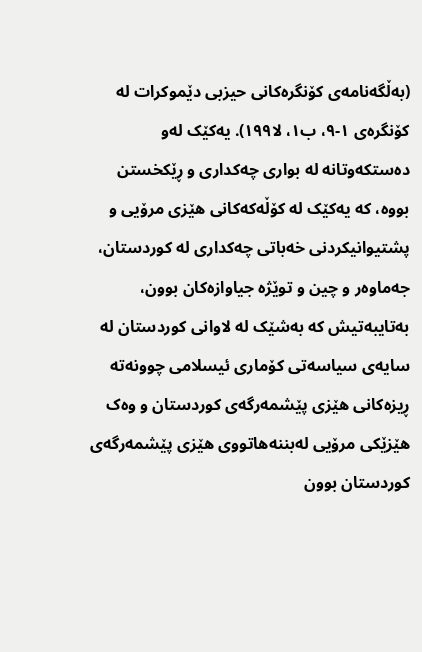(بەڵگەنامەی کۆنگرەکانی حیزبی دێموکرات لە کۆنگرەی ١-٩، ب١، لا١٩٩). یەکێک لەو دەستکەوتانە لە بواری چەکداری و ڕێکخستن بووە، کە یەکێک لە کۆڵەکەکانی هێزی مرۆیی و پشتیوانیکردنی خەباتی چەکداری لە کوردستان، جەماوەر و چین و توێژە جیاوازەکان بوون، بەتایبەتیش کە بەشێک لە لاوانی کوردستان لە سایەی سیاسەتی کۆماری ئیسلامی چوونەتە ڕیزەکانی هێزی پێشمەرگەی کوردستان و وەک هێزێکی مرۆیی لەبننەهاتووی هێزی پێشمەرگەی کوردستان بوون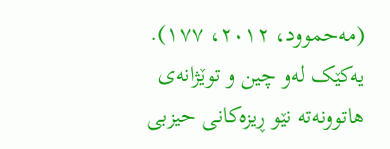(مەحموود، ٢٠١٢، ١٧٧).
یەکێک لەو چین و توێژانەی هاتوونەتە نێو ڕیزەکانی حیزبی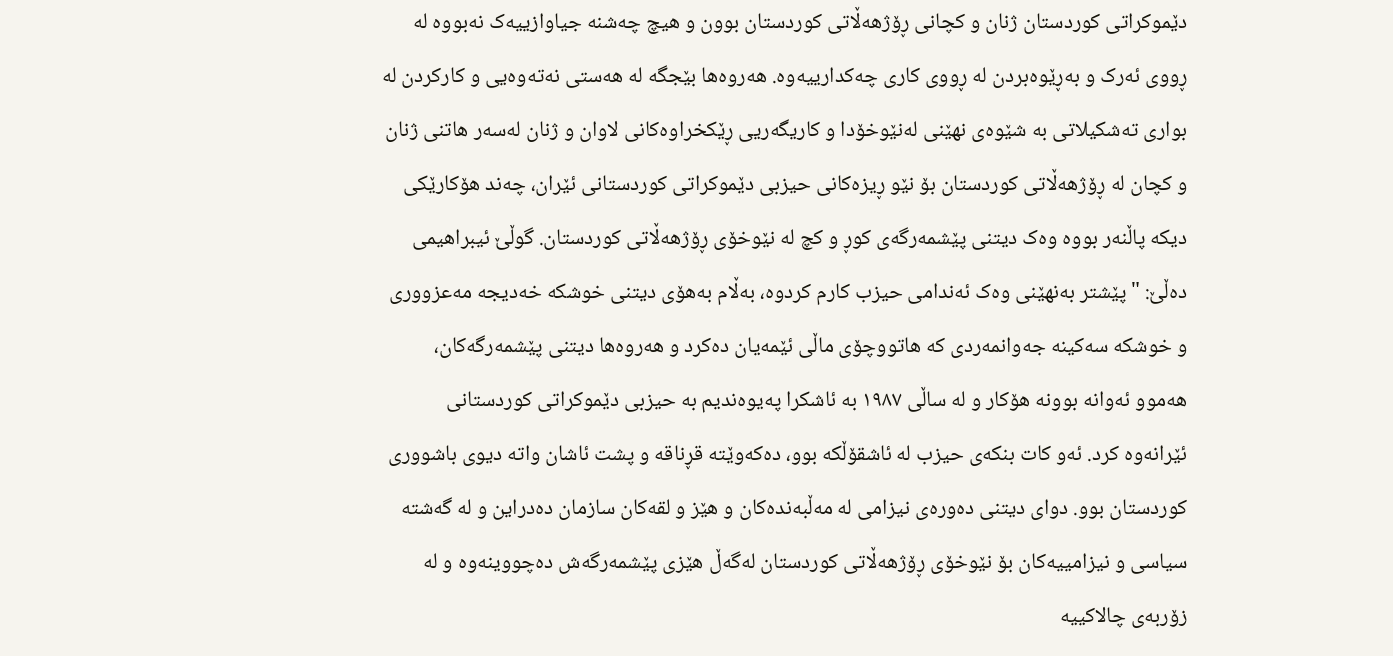دێموکراتی کوردستان ژنان و کچانی ڕۆژهەڵاتی کوردستان بوون و هیچ چەشنە جیاوازییەک نەبووە لە ڕووی ئەرک و بەڕێوەبردن لە ڕووی کاری چەکدارییەوە. هەروەها بێجگە لە هەستی نەتەوەیی و کارکردن لە بواری تەشکیلاتی بە شێوەی نهێنی لەنێوخۆدا و کاریگەریی ڕێکخراوەکانی لاوان و ژنان لەسەر هاتنی ژنان و کچان لە ڕۆژهەڵاتی کوردستان بۆ نێو ڕیزەکانی حیزبی دێموکراتی کوردستانی ئێران، چەند هۆکارێکی دیکە پاڵنەر بووە وەک دیتنی پێشمەرگەی کوڕ و کچ لە نێوخۆی ڕۆژهەڵاتی کوردستان. گوڵێ ئیبراهیمی دەڵێ: "پێشتر بەنهێنی وەک ئەندامی حیزب کارم کردوە، بەڵام بەهۆی دیتنی خوشکە خەدیجە مەعزووری و خوشکە سەکینە جەوانمەردی کە هاتووچۆی ماڵی ئێمەیان دەکرد و هەروەها دیتنی پێشمەرگەکان، هەموو ئەوانە بوونە هۆکار و لە ساڵی ١٩٨٧ بە ئاشکرا پەیوەندیم بە حیزبی دێموکراتی کوردستانی ئێرانەوە کرد. ئەو کات بنکەی حیزب لە ئاشقۆڵکە بوو، دەکەوێتە قڕناقە و پشت ئاشان واتە دیوی باشووری کوردستان بوو. دوای دیتنی دەورەی نیزامی لە مەڵبەندەکان و هێز و لقەکان سازمان دەدراین و لە گەشتە سیاسی و نیزامییەکان بۆ نێوخۆی ڕۆژهەڵاتی کوردستان لەگەڵ هێزی پێشمەرگەش دەچووینەوە و لە زۆربەی چالاکییە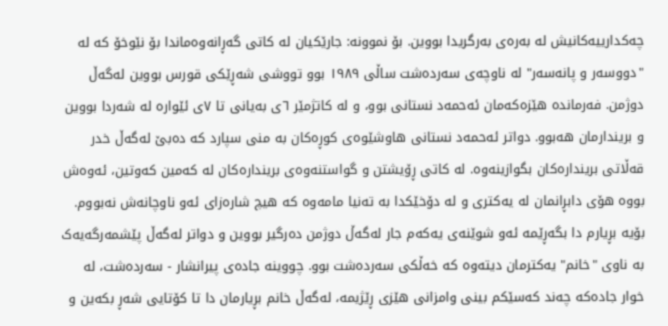چەکدارییەکانیش لە بەرەی بەرگریدا بووین. بۆ نموونە: جارێکیان لە کاتی گەڕانەوەماندا بۆ نێوخۆ کە لە "دووسەر و پانەسەر" لە ناوچەی سەردەشت ساڵی ١٩٨٩ بوو تووشی شەڕێکی قورس بووین لەگەڵ دوژمن. فەرماندە هێزەکەمان ئەحمەد نستانی بوو، و لە کاتژمێر ٦ی بەیانی تا ٧ی ئێوارە لە شەردا بووین و بریندارمان هەبوو. دواتر ئەحمەد نستانی هاوشێوەی کوڕەکان بە منی سپارد کە دەبێ لەگەڵ خدر قەڵاتی بریندارەکان بگوازینەوە. لە کاتی ڕۆیشتن و گواستنەوەی بریندارەکان لە کەمین کەوتین، ئەوەش بووە هۆی دابڕانمان لە یەکتری و لە دۆخێکدا بە تەنیا مامەوە کە هیچ شارەزای ئەو ناوچانەش نەبووم. بۆیە بڕیارم دا بگەڕێمە ئەو شوێنەی یەکەم جار لەگەڵ دوژمن دەرگیر بووین و دواتر لەگەڵ پێشمەرگەیەک بە ناوی "خانم" یەکترمان دیتەوە کە خەڵکی سەردەشت بوو. چووینە جادەی پیرانشار - سەردەشت، لە خوار جادەکە چەند کەسێکم بینی وامزانی هێزی ڕێژیمە، لەگەڵ خانم بڕیارمان دا تا کۆتایی شەڕ بکەین و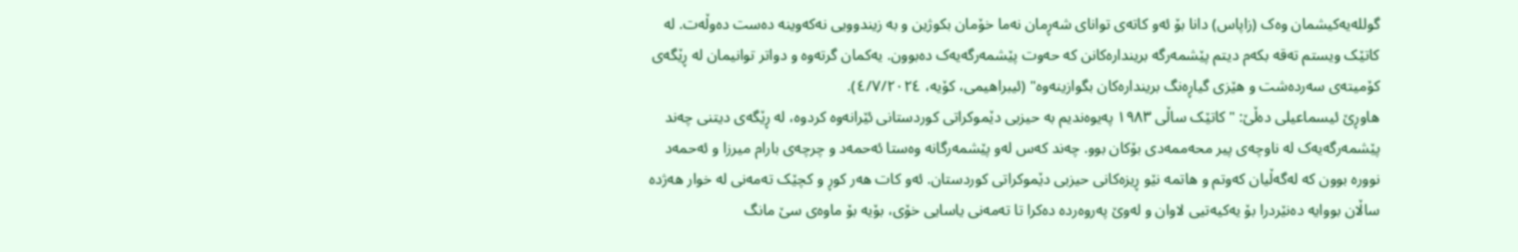گوللەیەکیشمان وەک (زاپاس) دانا بۆ ئەو کاتەی توانای شەڕمان نەما خۆمان بکوژین و بە زیندوویی نەکەوینە دەست دەوڵەت. لە کاتێک ویستم تەقە بکەم دیتم پێشمەرگە بریندارەکانن کە حەوت پێشمەرگەیەک دەبوون. یەکمان گرتەوە و دواتر توانیمان لە ڕێگەی کۆمیتەی سەردەشت و هێزی گیاڕەنگ بریندارەکان بگوازینەوە" (ئیبراهیمی، کۆیە، ٤/٧/٢٠٢٤).
هاوڕێ ئیسماعیلی دەڵێ: "کاتێک ساڵی ١٩٨٣ پەیوەندیم بە حیزبی دێموکراتی کوردستانی ئێرانەوە کردوە، لە ڕێگەی دیتنی چەند پێشمەرگەیەک لە ناوچەی پیر محەممەدی بۆکان بوو. چەند کەس لەو پێشمەرگانە وەستا ئەحمەد و چرچەی بارام میرزا و ئەحمەد نوورە بوون کە لەگەڵیان کەوتم و هاتمە نێو ڕیزەکانی حیزبی دێموکراتی کوردستان. ئەو کات هەر کوڕ و کچێک تەمەنی لە خوار هەژدە ساڵان بووایە دەنێردرا بۆ یەکیەتیی لاوان و لەوێ پەروەردە دەکرا تا تەمەنی یاسایی خۆی، بۆیە بۆ ماوەی سێ مانگ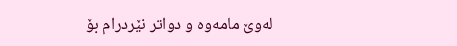لەوێ مامەوە و دواتر نێردرام بۆ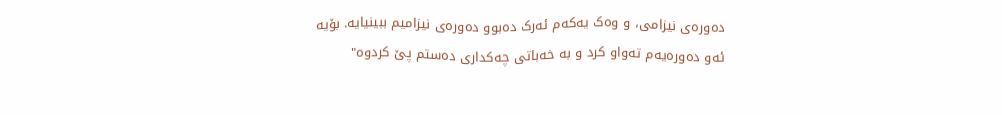دەورەی نیزامی، و وەک یەکەم ئەرک دەبوو دەورەی نیزامیم ببینیایە. بۆیە ئەو دەورەیەم تەواو کرد و بە خەباتی چەکداری دەستم پێ کردوە"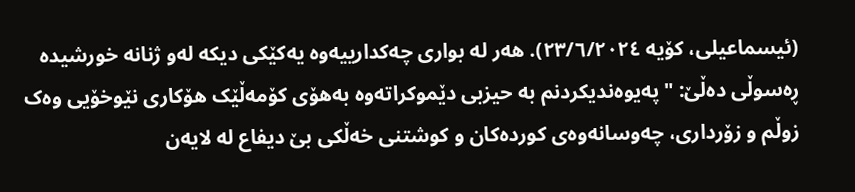(ئیسماعیلی، کۆیە ٢٣/٦/٢٠٢٤). هەر لە بواری چەکدارییەوە یەکێکی دیکە لەو ژنانە خورشیدە ڕەسوڵی دەڵێ: "پەیوەندیکردنم بە حیزبی دێموکراتەوە بەهۆی کۆمەڵێک هۆکاری نێوخۆیی وەک زوڵم و زۆرداری، چەوسانەوەی کوردەکان و کوشتنی خەڵکی بێ دیفاع لە لایەن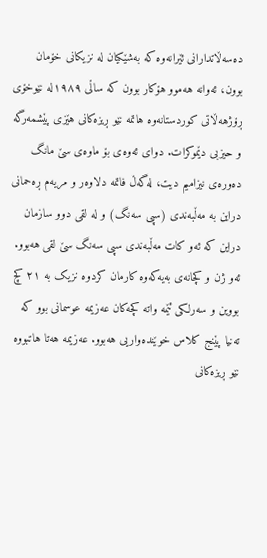دەسەڵاتدارانی ئێرانەوە کە بەشێکیان لە نزیکانی خۆمان بوون، ئەوانە هەموو هۆکار بوون کە ساڵی ١٩٨٩لە نێوخۆی ڕۆژهەڵاتی کوردستانەوە هاتمە نێو ڕیزەکانی هێزی پێشمەرگە و حیزبی دێموکرات. دوای ئەوەی بۆ ماوەی سێ مانگ دەورەی نیزامیم دیت، لەگەڵ فاتمە دلاوەر و مریەم ڕەحمانی دراین بە مەڵبەندی (سپی سەنگ) و لە لقی دوو سازمان دراین کە ئەو کات مەڵبەندی سپی سەنگ سێ لقی هەبوو. ئەو ژن و کچانەی بەیەکەوە کارمان کردوە نزیک بە ٢١ کچ بووین و سەرلکی ئێمە واتە کچەکان عەزیمە عوسمانی بوو کە تەنیا پێنج کلاس خوێندەواریی هەبوو. عەزیمە هەتا هاتبووە نێو ڕیزەکانی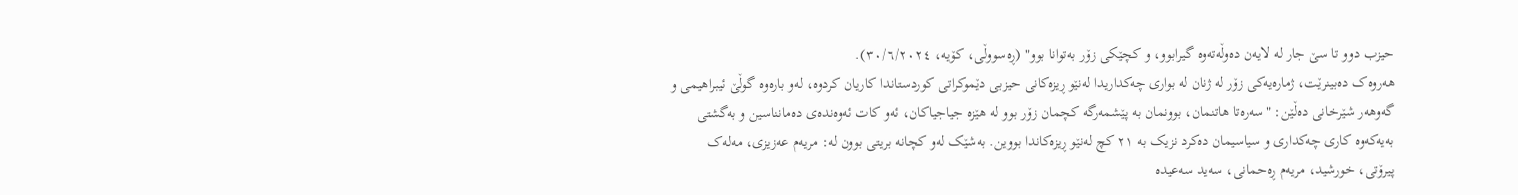حیزب دوو تا سێ جار لە لایەن دەوڵەتەوە گیرابوو، و کچێکی زۆر بەتوانا بوو" (ڕەسووڵی، کۆیە، ٣٠/٦/٢٠٢٤).
هەروەک دەبینرێت، ژمارەیەکی زۆر لە ژنان لە بواری چەکداریدا لەنێو ڕیزەکانی حیزبی دێموکراتی کوردستاندا کاریان کردوە، لەو بارەوە گوڵێ ئیبراهیمی و گەوهەر شێرخانی دەڵێن: "سەرەتا هاتنمان، بوونمان بە پێشمەرگە کچمان زۆر بوو لە هێزە جیاجیاکان، ئەو کات ئەوەندەی دەمانناسین و بەگشتی بەیەکەوە کاری چەکداری و سیاسیمان دەکرد نزیک بە ٢١ کچ لەنێو ڕیزەکاندا بووین. بەشێک لەو کچانە بریتی بوون لە: مریەم عەزیزی، مەلەک پیرۆتی، خورشید، مریەم ڕەحمانی، سەید سەعیدە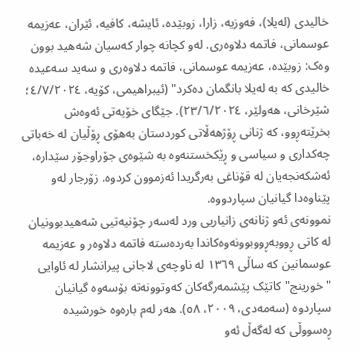خالیدی (لەیلا)، فەوزیە، زارا، زوبێدە، ئایشە، کافیە، ئێران، عەزیمە عوسمانی، فاتمە دلاوەری. لەو کچانە چوار کەسیان شەهید بوون وەک: زوبێدە، عەزیمە عوسمانی، فاتمە دلاوەری و سەید سەعیدە خالیدی کە بە لەیلا بانگمان دەکرد" (ئیبراهیمی، کۆیە، ٤/٧/٢٠٢٤؛ شێرخانی، هەولێر، ٢٣/٦/٢٠٢٤). جێگای خۆیەتی ئەوەش بخرێتەڕوو، کە ژنانی ڕۆژهەڵاتی کوردستان بەهۆی ڕۆڵیان لە خەباتی چەکداری و سیاسی و ڕێکخستنەوە بە شێوەی جۆراوجۆر سێدارە، ئەشکەنجەیان لە قۆناغی بەرگریدا ئەزموون کردوە. زۆرجار لەو پێناوەدا گیانیان سپاردووە.
نموونەی ئەو ژنانەی زانیاریی ورد لەسەر چۆنیەتیی شەهیدبوونیان لە کاتی ڕووبەڕووبوونەوەکاندا بەردەستە فاتمە دلاوەر و عەزیمە عوسمانین کە ساڵی ١٣٦٩ لە ناوچەی لاجانی پیرانشار لە ئاوایی "خورینج" کاتێک پێشمەرگەکان کەوتوونەتە بۆسەوە گیانیان سپاردوە (سەمەدی، ٢٠٠٩، ٥٨). هەر لەم بارەوە خورشیدە ڕەسووڵی کە لەگەڵ ئەو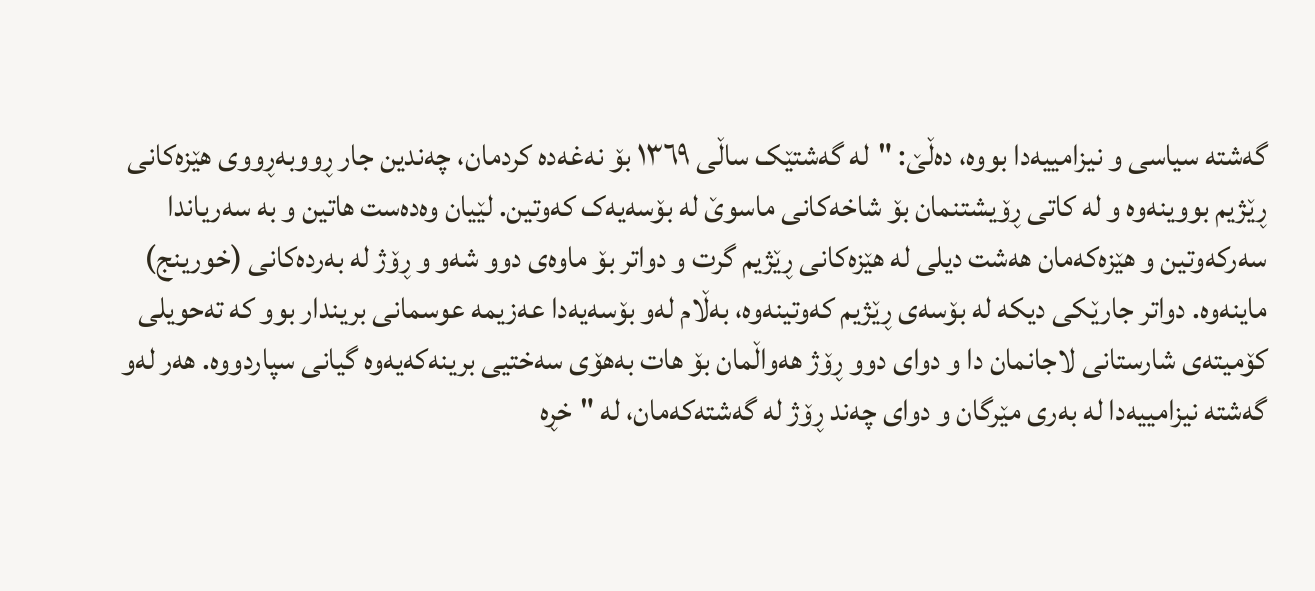گەشتە سیاسی و نیزامییەدا بووە، دەڵێ: "لە گەشتێک ساڵی ١٣٦٩ بۆ نەغەدە کردمان، چەندین جار ڕووبەڕووی هێزەکانی ڕێژیم بووینەوە و لە کاتی ڕۆیشتنمان بۆ شاخەکانی ماسوێ لە بۆسەیەک کەوتین. لێیان وەدەست هاتین و بە سەریاندا سەرکەوتین و هێزەکەمان هەشت دیلی لە هێزەکانی ڕێژیم گرت و دواتر بۆ ماوەی دوو شەو و ڕۆژ لە بەردەکانی (خورینج) ماینەوە. دواتر جارێکی دیکە لە بۆسەی ڕێژیم کەوتینەوە، بەڵام لەو بۆسەیەدا عەزیمە عوسمانی بریندار بوو کە تەحویلی کۆمیتەی شارستانی لاجانمان دا و دوای دوو ڕۆژ هەواڵمان بۆ هات بەهۆی سەختیی برینەکەیەوە گیانی سپاردووە. هەر لەو گەشتە نیزامییەدا لە بەری مێرگان و دوای چەند ڕۆژ لە گەشتەکەمان، لە "خڕە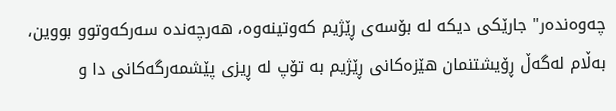چەوەندەر" جارێکی دیکە لە بۆسەی ڕێژیم کەوتینەوە، هەرچەندە سەرکەوتوو بووین، بەڵام لەگەڵ ڕۆیشتنمان هێزەکانی ڕێژیم بە تۆپ لە ڕیزی پێشمەرگەکانی دا و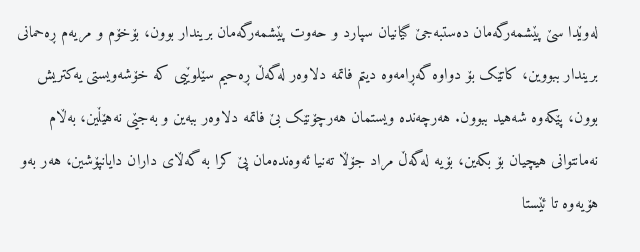لەوێدا سێ پێشمەرگەمان دەستبەجێ گیانیان سپارد و حەوت پێشمەرگەمان بریندار بوون، بۆخۆم و مریەم ڕەحمانی بریندار ببووین، کاتێک بۆ دواوە گەڕامەوە دیتم فاتمە دلاوەر لەگەڵ ڕەحیم سێلوێیی کە خۆشەویستی یەکتریش بوون، پێکەوە شەهید ببوون. هەرچەندە ویستمان هەرچۆنێک بێ فاتمە دلاوەر ببەین و بەجێی نەهێڵین، بەڵام نەمانتوانی هیچیان بۆ بکەین، بۆیە لەگەڵ مراد جۆڵا تەنیا ئەوەندەمان پێ کرا بە گەڵای داران دایانپۆشین، هەر بەو هۆیەوە تا ئێستا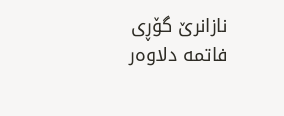نازانرێ گۆڕی فاتمە دلاوەر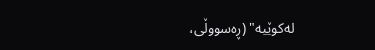لەکوێیە" (ڕەسووڵی،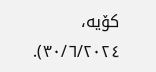کۆیە، ٣٠/٦/٢٠٢٤).